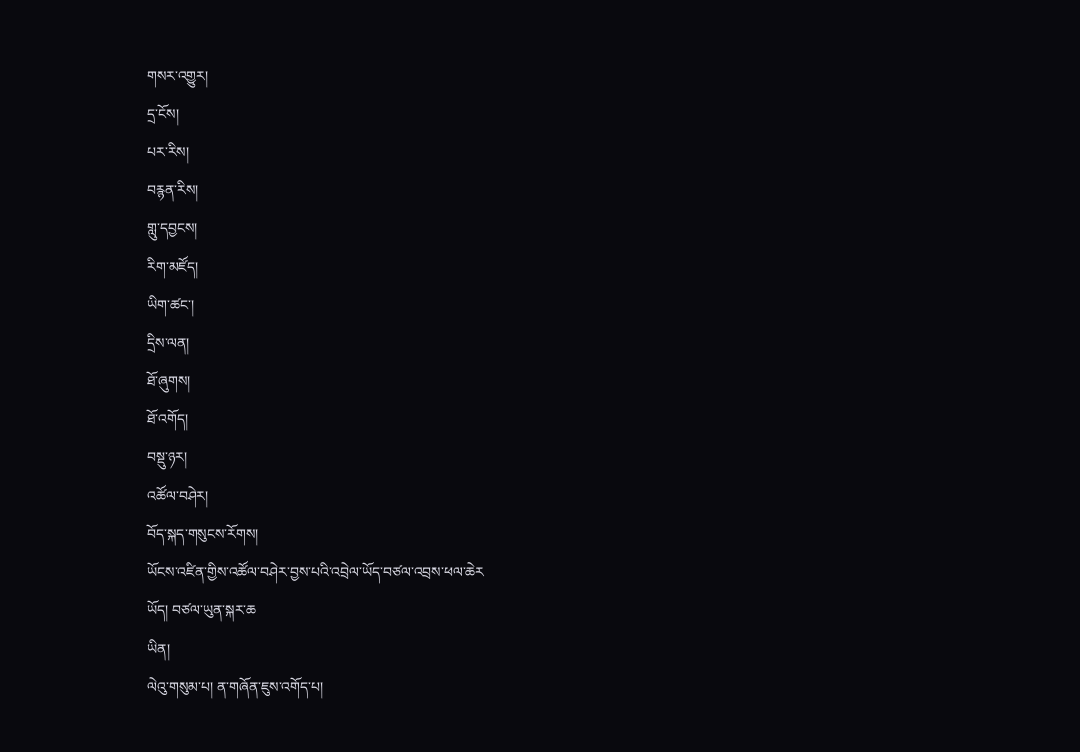གསར་འགྱུར།
དྲ་ངོས།
པར་རིས།
བརྙན་རིས།
གླུ་དབྱངས།
རིག་མཛོད།
ཡིག་ཚང་།
དྲིས་ལན།
ཐོ་ཞུགས།
ཐོ་འགོད།
བསྡུ་ཉར།
འཚོལ་བཤེར།
བོད་སྐད་གསུངས་རོགས།
ཡོངས་འཛིན་གྱིས་འཚོལ་བཤེར་བྱས་པའི་འབྲེལ་ཡོད་བཙལ་འབྲས་ཕལ་ཆེར
ཡོད། བཙལ་ཡུན་སྐར་ཆ
ཡིན།
ལེའུ་གསུམ་པ། ན་གཞོན་ཇུས་འགོད་པ།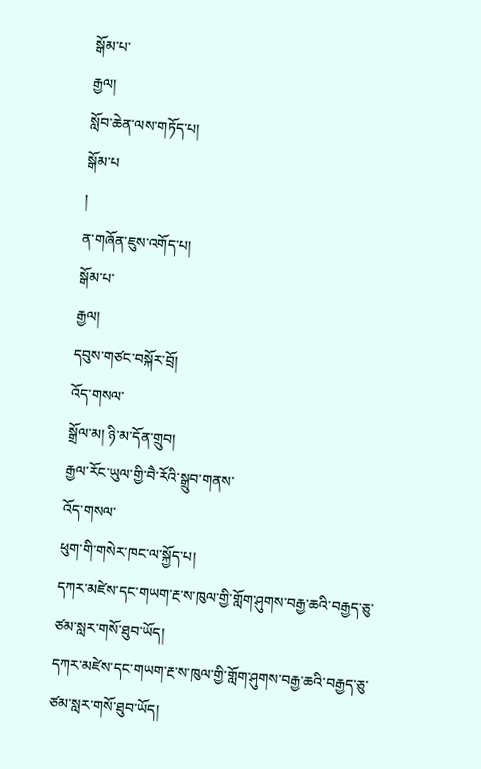སྒོམ་པ་
རྒྱལ།
སློབ་ཆེན་ལས་གཏོད་པ།
སྒོམ་པ
།
ན་གཞོན་ཇུས་འགོད་པ།
སྒོམ་པ་
རྒྱལ།
དབུས་གཙང་བསྐོར་བྲོ།
འོད་གསལ་
སྒྲོལ་མ། ཉི་མ་དོན་གྲུབ།
རྒྱལ་རོང་ཡུལ་གྱི་བཻ་རོའི་སྒྲུབ་གནས་
འོད་གསལ་
ཕུག་གི་གསེར་ཁང་ལ་སྐྱོད་པ།
དཀར་མཛེས་དང་གཡག་རྔ་ས་ཁུལ་གྱི་གློག་ཤུགས་བརྒྱ་ཆའི་བརྒྱད་ཅུ་ཙམ་སླར་གསོ་ཐུབ་ཡོད།
དཀར་མཛེས་དང་གཡག་རྔ་ས་ཁུལ་གྱི་གློག་ཤུགས་བརྒྱ་ཆའི་བརྒྱད་ཅུ་ཙམ་སླར་གསོ་ཐུབ་ཡོད།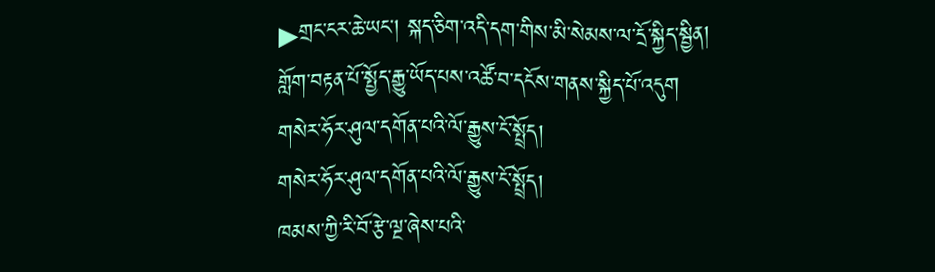▶གྲང་ངར་ཆེ་ཡང་། སྐད་ཅིག་འདི་དག་གིས་མི་སེམས་ལ་དྲོ་སྐྱིད་སྦྱིན།
གློག་བརྟན་པོ་སྤྱོད་རྒྱུ་ཡོད་པས་འཚོ་བ་དངོས་གནས་སྐྱིད་པོ་འདུག
གསེར་ཧོར་ཤུལ་དགོན་པའི་ལོ་རྒྱུས་ངོ་སྤྲོད།
གསེར་ཧོར་ཤུལ་དགོན་པའི་ལོ་རྒྱུས་ངོ་སྤྲོད།
ཁམས་ཀྱི་རི་བོ་རྩེ་ལྔ་ཞེས་པའི་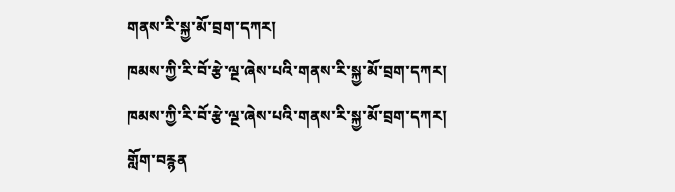གནས་རི་སྐྱ་མོ་བྲག་དཀར།
ཁམས་ཀྱི་རི་བོ་རྩེ་ལྔ་ཞེས་པའི་གནས་རི་སྐྱ་མོ་བྲག་དཀར།
ཁམས་ཀྱི་རི་བོ་རྩེ་ལྔ་ཞེས་པའི་གནས་རི་སྐྱ་མོ་བྲག་དཀར།
གློག་བརྙན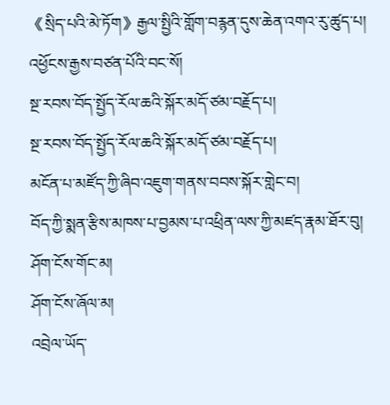《སྲིད་པའི་མེ་ཏོག》རྒྱལ་སྤྱིའི་གློག་བརྙན་དུས་ཆེན་འགའ་རུ་ཚུད་པ།
འཕྱོངས་རྒྱས་བཙན་པོའི་བང་སོ།
སྔ་རབས་བོད་སྤྱོད་རོལ་ཆའི་སྐོར་མདོ་ཙམ་བརྗོད་པ།
སྔ་རབས་བོད་སྤྱོད་རོལ་ཆའི་སྐོར་མདོ་ཙམ་བརྗོད་པ།
མངོན་པ་མཛོད་ཀྱི་ཞིབ་འཇུག་གནས་བབས་སྐོར་གླེང་བ།
བོད་ཀྱི་སྨན་རྩིས་མཁས་པ་བྱམས་པ་འཕྲིན་ལས་ཀྱི་མཛད་རྣམ་ཐོར་བུ།
ཤོག་ངོས་གོང་མ།
ཤོག་ངོས་ཞོལ་མ།
འབྲེལ་ཡོད་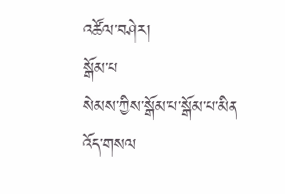འཚོལ་བཤེར།
སྒོམ་པ
སེམས་ཀྱིས་སྒོམ་པ་སྒོམ་པ་མིན
འོད་གསལ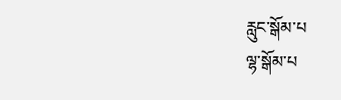རླུང་སྒོམ་པ
ལྷ་སྒོམ་པ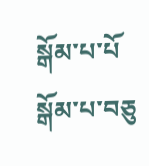སྒོམ་པ་པོ
སྒོམ་པ་བཅུ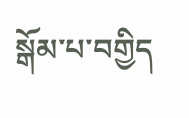སྒོམ་པ་བགྱིད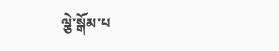ལྕེ་སྒོམ་པ